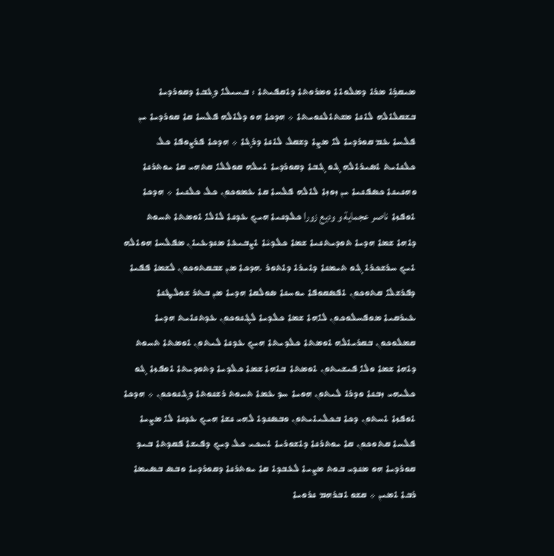ܡܝܩܪܹܐ ܡܪܐ ܕܡܠܘܐܐ ܘܡܪܘܬܐ ܕܐܩܦܝܬܐ : ܒܚܝܠܐ ܕܓܒܐ ܕܩܘܪܕܝܐ ܒܫܩܠܐܠܗ ܠܐܢܐ ܡܫܬܐܠܢܘܝܬܐ ܀ ܗܕܟܐ ܗܘ ܕܠܐܠܗ ܦܠܚܐ ܩܐ ܩܘܪܕܝܐ ܝܢ ܦܠܚܐ ܥܡ ܩܘܪܕܝܐ ܠܐ ܡܨܐ ܕܫܩܠ ܠܐܢܐ ܕܪܓܐ ܀ ܗܕܟܐ ܦܪܨܘܦܐ ܟܠ ܟܠܢܐܝܬ ܐܣܝܪܐܠܗ ܓܘ ܓܒܐ ܕܩܘܪܕܝܐ ܐܝܠܗ ܩܘܠܠܐ ܩܬܗܝ ܩܐ ܝܘܬܪܢܐ ܘܗܢܝܢܐ ܟܣܦܢܝܐ ܝܢ ܙܘܙܐ ܠܐܠܗ ܦܠܚܐ ܩܐ ܥܡܘܟܘܢ ܟܠ ܟܠܢܝܐ ܀ ܗܕܟܐ ܐܘܦܙܐ ناصر عجماية و وديع زورا ܟܠܕܢܝܐ ܗܝܟ ܥܕܢܐ ܠܐܠܐ ܐܘܡܬܐ ܬܚܘܬ ܕܐܗܐ ܫܡܐ ܗܕܝܐ ܬܘܕܝܬܢܝܐ ܫܡܐ ܟܠܕܝܵܐ ܐܨܒܝܥܐ ܡܢܕܥܝܐܢ ܡܦܠܚܐ ܗܘܐܠܗ ܐܝܟ ܚܪܫܟܪܐ ܓܘ ܬܝܡܢܐ ܕܐܝܪܐ ܕܐܬܘܪ .ܗܕܟܐ ܡܢ ܫܒܩܬܘܟܘܢ ܠܫܡܐ ܦܦܝܐ ܕܦܪܫܠܐ ܩܬܘܟܘܢ ܐܦܣܩܘܦܐ ܝܘܚܢܐ ܤܘܠܩܐ ܗܕܝܐ ܡܢ ܒܬܪ ܫܘܠܛܢܐ ܥܝܪܩܝܐ ܡܘܦܚܠܘܟܘܢ ܠܐܗܐ ܫܡܐ ܟܠܕܝܐ ܠܓܢܘܟܘܢ ܥܕܬܢܐܝܬ ܗܕܝܐ ܩܡܠܘܟܘܢ ܒܩܪܝܐܠܗ ܐܘܡܬܐ ܟܠܕܝܬܐ ܗܝܟ ܥܕܢܐ ܠܝܬܘܢ ܐܘܡܬܐ ܬܚܘܬ ܕܐܗܐ ܫܡܐ ܘܠܐ ܦܝܫܝܬܘܢ ܐܘܡܬܐ ܒܐܗܐ ܫܡܐ ܟܠܕܝܐ ܕܬܘܕܝܬܐ ܐܘܦܙܐ ܓܘ ܟܠܝܗܝ ܙܒܢܐ ܘܕܪܐ ܠܝܬܘܢ ܗܘܝܐ ܚܕ ܥܡܐ ܬܚܘܬ ܪܫܢܘܬܐ ܕܓܢܘܟܘܢ ܀ ܗܕܟܐ ܐܘܦܙܐ ܐܚܬܘܢ ܕܟܐ ܒܟܠܝܐܝܬܘܢ ܘܒܣܢܕܐ ܠܗܝ ܢܫܐ ܗܝܟ ܥܕܢܐ ܠܐ ܡܨܝܐ ܦܠܚܐ ܩܬܘܟܘܢ ܩܐ ܝܘܬܪܢܐ ܕܐܫܘܪܝܐ ܐܚܟܝ ܟܠ ܕܝܟ ܕܦܝܫܐ ܦܩܕܬܐ ܒܝܕ ܩܘܪܕܝܐ ܗܘ ܡܢܕܝ ܒܘܬ ܡܨܝܐ ܠܥܒܕܐ ܩܐ ܝܘܬܪܢܐ ܕܩܘܪܕܝܐ ܘܒܤ ܒܤܝܡܐ ܪܒܐ ܐܡܝܢ ܀ ܩܫܘ ܐܒܪܗܡ ܢܪܘܝܐ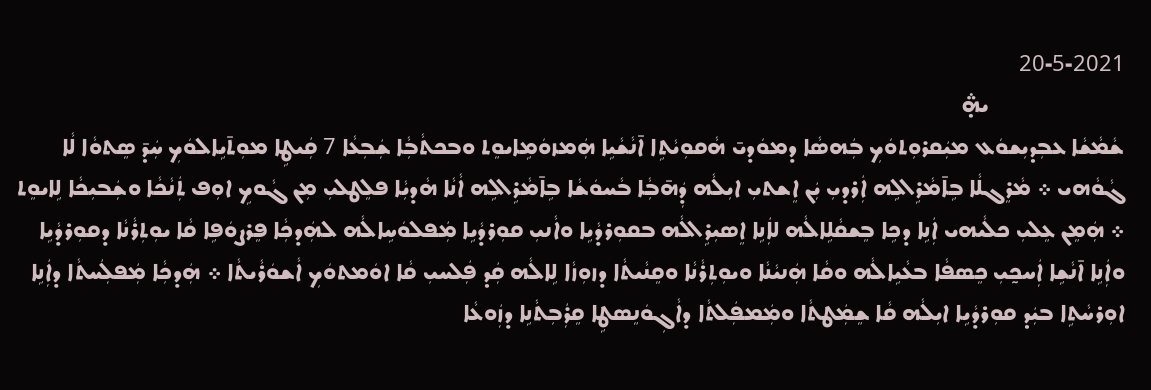20-5-2021
                         ܞ
ܫܵܡܵܫܵܐ ܥܒܼܕܝܼܫܘܿܥ ܡܝܲܩܪܘܼܬܘܿܟܼ ܒܲܗܤܵܐ ܕܡܘܿܕܝ̄ ܗܵܩܘܼܝܵܬܹܐ ܐ̄ܢܵܫܵܝܹܐ ܗܲܡܙܘܿܡܹܐܝܘܸܬ ܘܒܟܬܵܒܼܵܐ ܫܲܒܼܥܵܐ 7 ܩܲܝܛܹܐ ܡܘܼܬ̄ܝܹܐܠܘܿܟܼ ܚܲܕ̄ ܤܸܬܘܵܐ ܠܵܐ ܓܵܘܵܗܝ ܀ ܡܵܪܸܓܠܵܐ ܒܹܐ̄ܡܵܪܹܐܠܹܗ ܐܲܪܕܝܼ ܝܲܢ ܐܸܫܬܝܼ ܐܝܼܠܵܗ ܕܲܗ̄ܒܼܵܐ ܒܵܚܘܿܫܵܐ ܒܹܐ̄ܡܵܪܹܐܠܹܗ ܐܵܢܵܐ ܗܵܕܝܼܵܐ ܦܠܸܛܠܝܼ ܡܼܢ ܓܵܘܟܹ ܐܘܼܦ ܬܲܢܵܟܵܐ ܘܫܲܒܝܼܟܵܐ ܠܹܐܝܘܸܬ ܀ ܗܲܡܸܢ ܥܸܠܝܼ ܟܠܵܝܗܝ ܐܲܢܹܐ ܕܟܹܐ ܒܸܫܩܵܠܹܐܠܵܗ ܠܐܲܢܹܐ ܐܸܤܝܼܪܹܐܠܵܗ ܒܩܘܼܪܕܵܝܹܐ ܘܐܵܢܝܼ ܩܘܼܪܕܵܝܹܐ ܡܲܦܠܘܿܚܹܐܠܵܗ ܠܗܲܕܟܼܵܐ ܦܸܪܨܘܿܦܹܐ ܩܵܐ ܝܘܼܬܼܪܵܢܵܐ ܕܩܘܼܪܕܵܝܹܐ ܘܐܲܢܹܐ ܐ̄ܢܵܫܹܐ ܐܲܚܟ̰ܝܼ ܟܸܤܦܵܐ ܒܥܵܝܹܐܠܵܗ ܘܩܵܐ ܗܲܢܝܵܢܵܐ ܘܝܘܼܬܼܪܵܢܵܐ ܘܩܸܢܵܝܬܵܐ ܕܙܘܼܙܵܐ ܠܹܐܠܵܗ ܩܲܕ ܦܲܠܚܝܼ ܩܵܐ ܐܘܿܡܬܘܿܟܼ ܐܵܫܘܿܪܵܝܬܵܐ ܀ ܗܲܕܟܼܵܐ ܡܲܦܠܲܚܬܵܐ ܕܐܲܢܹܐ ܐܘܼܪܚܵܬܹܐ ܒܝܲܕ ܩܘܼܪܕܵܝܹܐ ܐܝܼܠܵܗ ܩܵܐ ܫܸܡܲܛܬܵܐ ܘܡܲܡܦܲܠܬܵܐ ܕܐܵܓܼܘܿܢܸܤܛܹܐ ܩܸܪܲܒܼܬܵܢܹܐ ܕܙܲܘܥܵܐ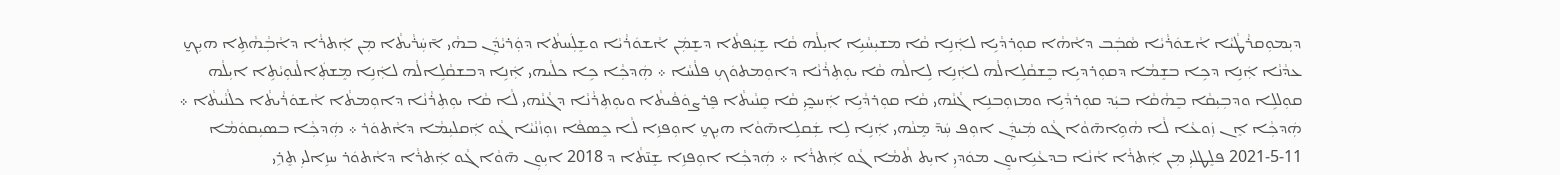ܕܝܼܡܘܼܩܪܵܛܵܝܵܐ ܐܵܫܘܿܪܵܝܵܐ ܤܵܒܲܒ ܕܐܵܗܵܐ ܩܘܼܪܕܵܝܹܐ ܠܐܲܢܹܐ ܩܵܐ ܡܫܝܼܚܵܝܹܐ ܐܝܼܠܵܗ ܩܵܐ ܫܸܝܲܦܬܵܐ ܕܫܸܡܲܢ ܐܵܫܘܿܪܵܝܵܐ ܘܫܸܠܲܚܬܵܐ ܕܘܲܪܝܵܕܲܢ ܒܗܵܝ ܐ̄ܚܲܪܵܝܬܵܐ ܡܼܢ ܐܲܬܪܵܐ ܕܐܵܒܼܵܗܵܬܹܐ ܗܝܼܟ̰ ܥܕܵܢܵܐ ܐܲܢܹܐ ܕܟܹܐ ܒܫܸܡܵܐ ܕܩܘܼܪܕܝܹܐ ܒܸܫܩܵܠܹܐܠܵܗ ܠܐܲܢܹܐ ܠܹܐܠܵܗ ܩܵܐ ܝܘܼܬܼܪܵܢܵܐ ܕܐܘܼܡܬܘܿܟܼ ܦܠܵܚܵܐ ܀ ܗܲܕܟܼܵܐ ܟܹܐ ܟܠܵܝܗܝ ܐܲܢܹܐ ܕܒܫܩܵܠܹܐܠܵܗ ܠܐܲܢܹܐ ܡܸܫܬܲܐܠܵܢܘܼܝܵܬܹܐ ܐܝܼܠܵܗ ܩܘܼܠܠܹܐ ܘܕܒܼܝܼܩܵܐ ܒܸܗܵܩܵܐ ܒܝܲܕ ܩܘܼܪܕܵܝܹܐ ܘܡܙܘܼܒܢܹܐ ܓܵܢܵܗܝ ܩܵܐ ܩܘܼܪܕܵܝܹܐ ܐܲܚܟ̰ܝܼ ܩܵܐ ܩܸܢܵܝܬܵܐ ܦܸܪܨܘܿܦܵܝܬܵܐ ܘܝܘܼܬܼܪܵܢܵܐ ܕܓܵܢܵܗܝ ܠܵܐ ܩܵܐ ܝܘܼܬܼܪܵܢܵܐ ܕܐܘܼܡܬܵܐ ܐܵܫܘܿܪܵܝܬܵܐ ܟܠܵܢܵܝܬܵܐ ܀ ܗܲܕܟܼܵܐ ܐܸܢ ܙܲܘܥܵܐ ܠܵܐ ܗܵܘܹܐܗ̄ܘܵܐ ܓܵܘ ܡܲܝܕܲܢ ܐܘܼܦ ܚܲܕ̄ ܡܸܢܵܗܝ ܐܲܢܹܐ ܠܹܐ ܫܲܩܠܹܐܗ̄ܘܵܐ ܗܝܼܟ̰ ܐܘܼܦܙܹܐ ܠܵܐ ܟܸܤܦܵܐ ܙܘܼܙܵܢܵܝܵܐ ܓܵܘ ܐܲܩܠܝܼܡܵܐ ܕܐܵܬܘܿܪ ܀ ܗܲܕܟܼܵܐ ܒܤܝܼܩܘܿܡܵܐ 11-5-2021 ܦܠܸܛܠܝܼ ܡܼܢ ܐܲܬܪܵܐ ܐܵܢܵܐ ܒܕܥܵܝܹܐܝܘܸܢ ܡܘܿܕܝܼ ܐܝܼܬ ܬܵܡܵܐ ܓܵܘ ܐܲܬܪܵܐ ܀ ܗܲܕܟܼܵܐ ܐܘܼܦܙܹܐ ܫܸܢ̄ܬܵܐ ܕ 2018 ܐܝܼܘܼܢ ܗ̄ܘܵܐ ܓܵܘ ܐܲܬܪܵܐ ܕܐܵܬܘܿܪ ܚܙܹܐܠܝܼ ܬܸܪܹܝ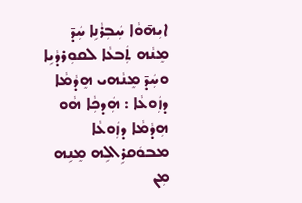ܐܝܼܗ̄ܘܵܐ ܚܲܒܼܪܵܢܹܐ ܚܲܕ̄ ܡܸܢܵܗ ܬܲܒܥܵܐ ܠܩܘܼܪܕܵܝܹܐ ܘܚܲܕ̄ ܡܸܢܵܗܝ ܗܸܕܵܡܵܐ ܕܙܲܘܥܵܐ : ܗܲܕܟܼܵܐ ܗܵܘ ܗܼܕܵܡܵܐ ܕܙܲܘܥܵܐ ܡܒܘܿܩܪܹܐܠܹܗ ܡܸܢܹܗ ܡܼܢ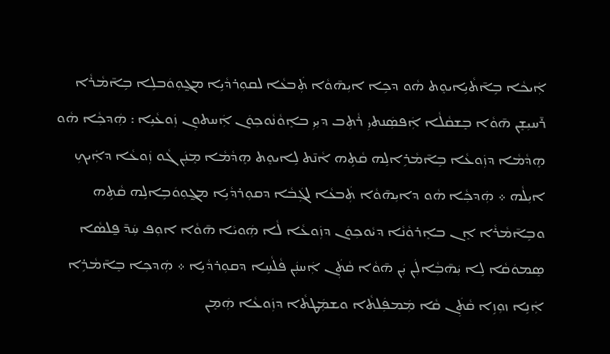ܐܲܝܟܵܐ ܒܹܐ̄ܬܵܝܹܐܝܘܸܬ ܗܵܘ ܕܟܹܐ ܐܝܼܗ̄ܘܵܐ ܬܲܒܥܵܐ ܠܩܘܼܪܕܵܝܹܐ ܡܓ̰ܘܼܘܿܒܠܹܐ ܒܹܐ̄ܡܵܪܵܐ ܪ̄ܚܝܼܫܸܢ ܗ̄ܘܵܐ ܒܸܫܩܵܠܵܐ ܐܲܦܣܲܢܬܝܼ ܪܵܬܼܒ ܕܝܼܝܼ ܒܐܸܘܵܢܵܘܟܼܘܿܢ ܐܲܚܬܘܼܢ ܙܲܘܥܵܝܹܐ : ܗܲܕܟܼܵܐ ܗܵܘ ܗܸܕܵܡܵܐ ܕܙܲܘܥܵܐ ܒܹܐ̄ܡܵܪܹܐܠܹܗ ܩܵܬܹܗ ܐܵܢ̄ܬ ܠܹܐܝܘܸܬ ܗܸܕܵܡܵܐ ܡܸܢܲܢ ܓܵܘ ܙܲܘܥܵܐ ܕܐܲܝܟܼ ܐܝܼܠܵܗ ܀ ܗܲܕܟܼܵܐ ܗܵܘ ܕܐܝܼܗ̄ܘܵܐ ܬܲܒܥܵܐ ܠܓܲܒܵܐ ܕܩܘܼܪܕܵܝܹܐ ܡܓ̰ܘܼܘܿܒܹܐܠܹܗ ܩܵܬܹܗ ܘܒܹܐ̄ܡܵܪܵܐ ܐܸܢ ܒܐܸܪܘܵܢܵܐ ܕܝܵܘܟܼܘܿܢ ܕܙܲܘܥܵܐ ܠܵܐ ܗܲܘܝܵܐ ܗ̄ܘܵܐ ܐܘܼܦ ܚܲܕ̄ ܦ̰ܠܣܵܐ ܤܸܡܘܿܩܵܐ ܠܹܐ ܝܲܗ̄ܒܼܵܐܠܲܢ ܝܲܢ ܗ̄ܘܵܐ ܩܵܬܲܢ ܐܲܚܢܲܢ ܦܵܠܵܚܹܐ ܕܩܘܼܪܕܵܝܹܐ ܀ ܗܲܕܟܼܐ ܒܸܐ̄ܡܵܪܹܐ ܐܲܢܹܐ ܙܘܼܙܹܐ ܩܵܬܲܢ ܩܵܐ ܡܲܡܦܲܠܬܵܐ ܘܫܡܲܛܬܵܐ ܕܙܲܘܥܵܐ ܗܲܡܸܢ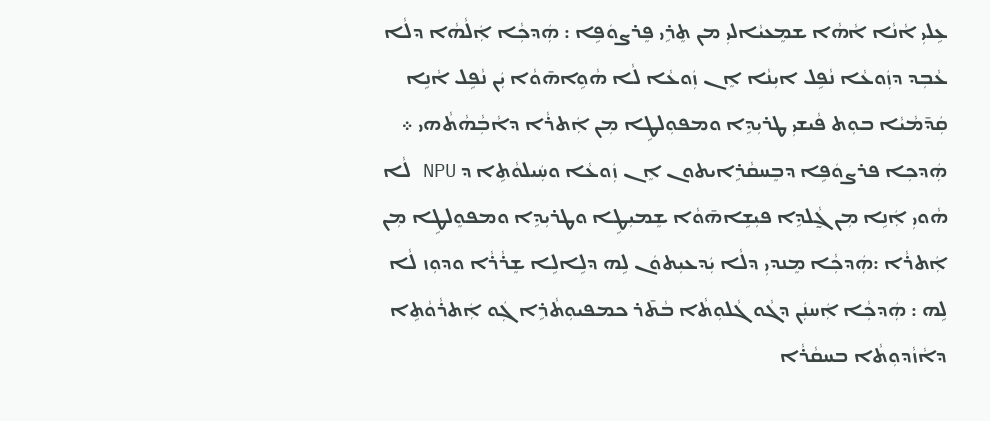ܥܹܠܝܼ ܐܵܢܵܐ ܐܵܗܵܐ ܫܡܸܥܝܵܐܠܝܼ ܡܢ ܬܸܪܹܝ ܦܸܪܨܘܿܦܹܐ : ܗܲܕܟܼܵܐ ܐܲܠܵܗܵܐ ܕܠܵܐ ܥܵܒܼܕ ܕܙܲܘܥܵܐ ܢܵܦܹܠ ܐܝܼܢܵܐ ܐܸܢ ܙܲܘܥܵܐ ܠܵܐ ܗܵܘܹܐܗ̄ܘܵܐ ܝܲܢ ܢܵܦܹܠ ܐܵܢܹܐ ܩܲܕ̄ܡܵܝܵܐ ܒܘܼܬ ܦܵܝܫܝܼ ܛܪܝܼܕܹܐ ܘܡܦܘܼܠܛܹܐ ܡܼܢ ܐܲܬܪܵܐ ܕܐܵܒܼܵܗܵܬܵܗܝ ܀ ܗܲܕܟܼܐ ܦܪܨܘܿܦܹܐ ܕܒܸܚܩܵܪܹܐܝܬܘܢ ܐܸܢ ܙܲܘܥܵܐ ܘܚܲܝܠܘܵܬܹܐ ܕ NPU ܠܵܐ ܗܵܘܝܼ ܐܲܢܹܐ ܡܼܢ ܓ̰ܵܠܕܹܐ ܦܝܼܫܹܐܗ̄ܘܵܐ ܫܸܡܝܼܛܹܐ ܘܛܪܝܼܕܹܐ ܘܡܦܘܸܠܛܹܐ ܡܼܢ ܐܲܬܪܵܐ :ܗܲܕܟܼܵܐ ܡܸܢܕܝܼ ܕܠܵܐ ܝܲܕܥܝܼܬܘܿܢ ܠܹܗ ܕܠܹܐܠܹܐ ܫܸܪܵܪܵܐ ܘܕܘܼܙ ܠܵܐ ܠܹܗ : ܗܲܕܟܼܵܐ ܐܲܚܢܲܢ ܕܓܵܘ ܓܵܠܘܼܬܵܐ ܒܵܬ̄ܪ ܟܡܦܝܘܼܬܵܪܹܐ ܓܲܘ ܐܲܬܪܵܘܵܬܹܐ ܕܐܵܙܵܕܘܼܬܵܐ ܒܚܩܵܪܵܐ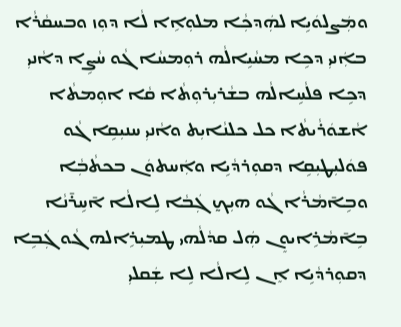ܘܡܲܨܠܘܿܝܹܐ ܠܗܲܕܟܼܵܐ ܡܠܘܼܐܹܐ ܠܵܐ ܕܘܼܙ ܘܒܚܩܵܪܵܐ ܒܐܲܢܝܼ ܕܟܹܐ ܡܚܵܝܹܐܠܵܗ ܪܘܼܡܚܵܐ ܓܵܘ ܚܵܨܹܐ ܕܐܵܢܝܼ ܕܟܹܐ ܦܠܵܚܹܐܠܵܗ ܒܫܵܪܝܼܪܘܼܬܵܐ ܩܵܐ ܐܘܼܡܬܵܐ ܐܵܫܘܿܪܵܝܬܵܐ ܟܠ ܟܠܢܵܐܝܼܬ ܘܐܵܢܝܼ ܚܢܝܼܩܹܐ ܓܵܘ ܦܘܿܠܝܼܛܝܼܩܹܐ ܕܩܘܼܪܕܵܝܹܐ ܘܐܲܚܬܘܿܢ ܒܟܬܵܒܼܵܐ ܘܒܹܐ̄ܡܵܪܵܐ ܓܵܘ ܗܝܼܟ̰ ܓܲܒܵܐ ܠܹܐܠܵܐ ܐ̄ܚܹܪ̄ܢܵܐ ܒܹܐ̄ܡܵܪܹܐܝܘܸܢ ܗܲܠ ܩܕܵܠܵܗܝ ܛܡܝܼܪܹܐܠܗ ܓܵܘ ܓܲܒܹܐ ܕܩܘܼܪܕܵܝܹܐ ܐܸܢ ܠܹܐܠܵܐ ܠܹܐ ܫܲܩܠܝܼ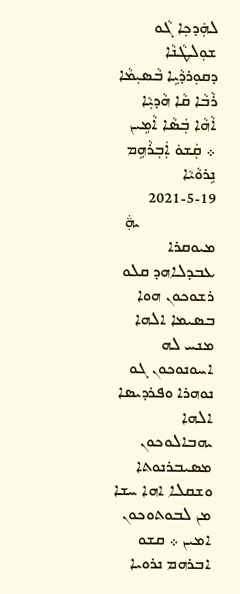ܠܗܲܕܟܼܐ ܓܵܘ ܫܘܼܠܛܵܢܵܐ ܕܩܘܼܪܕܵܝܹܐ ܒܵܤܝܼܡܵܐ ܪܵܒܵܐ ܩܵܐ ܗܵܕܝܼܵܐ ܐܵܗܵܐ ܒܲܣܵܐ ܐܵܡܹܝܢ ܀ ܩܲܫܘܿ ܐܲܒܼܪܵܗܹܡ ܢܹܪܘܵܝܵܐ 19-5-2021
                 ܞ
ܡܝܘܩܪܐ ܥܒܕܠܐܗܕ ܩܠܘ ܪܫܘܟܘܢ ܗܘܐ ܒܤܝܡܐ ܐܠܗܐ ܡܢܚ ܠܗ ܐܚܘܢܘܟܘܢ ܓܘ ܢܘܗܪܐ ܘܦܪܕܝܤܐ ܐܠܗܐ ܝܗܒܐܠܘܟܘܢ ܡܤܝܒܪܢܘܬܐ ܘܫܩܠܐ ܐܗܐ ܚܫܐ ܡܢ ܠܒܘܬܘܟܘܢ ܐܡܝܢ ܀ ܩܫܘ ܐܒܪܗܡ ܢܪܘܝܐ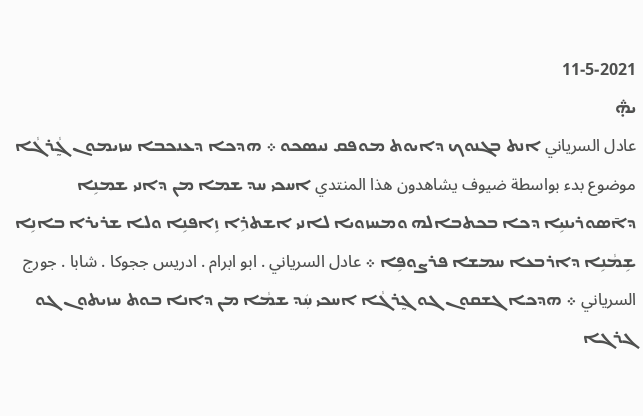11-5-2021
ܞ
عادل السرياني ܐܢܬ ܒܓܢܘܟ ܕܐܝܘܬ ܡܘܦܩ ܢܝܤܟܘ ܀ ܗܕܟܐ ܕܥܢܟܒܐ ܚܙܝܡܘܢ ܓ̰ܵܪܓܵܐ موضوع بدء بواسطة ضيوف يشاهدون هذا المنتدي ܐܚܟܝ ܚܕ ܫܡܐ ܡܢ ܕܐܢܝ ܫܡܢܹܐ ܕܐ̄ܣܘܪܝܢܝܹܐ ܕܟܐ ܒܟܬܒܐܠܗ ܘܡܚܙܘܝܐ ܠܐܢܝ ܐܫܬܪܹܐ ܙܹܐܦܢܹܐ ܘܠܐ ܫܪܝܪܐ ܒܐܢܹܐ ܫܹܡܵܢܹܐ ܕܐܪܒܥܐ ܚܡܫܐ ܦܪܨܘܦܹܐ ܀ عادل السرياني . ابو ابرام . ادريس ججوكا . شابا . جورج السرياني ܀ ܗܕܟܐ ܓܫܩܘܢ ܓܘ ܓ̰ܪܓܵܐ ܐܚܟܝ ܚܲܕ ܫܡܵܐ ܡܢ ܕܐܢܐ ܒܘܬ ܚܙܝܬܘܢ ܓܘ ܓܪܓܐ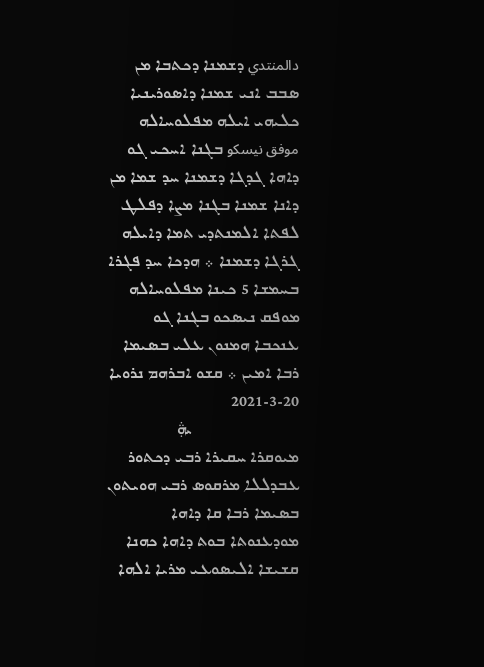دالمنتدي ܕܫܡܢܐ ܕܟܬܒܐ ܡܢ ܤܒܒ ܐܢܝ ܫܡܢܐ ܕܐܣܘܪܝܢܝܐ ܟܠܝܗܝ ܐܝܠܗ ܡܦܠܘܚܐܠܗ موفق نيسكو ܒܓܢܐ ܐܚܟܝ ܓܘ ܕܐܗܐ ܓܕܓܐ ܕܫܡܢܐ ܚܕ ܫܡܐ ܡܢ ܕܐܢܐ ܫܡܢܐ ܒܓܢܐ ܡܨܐ ܕܦܠܛ ܠܦܬܐ ܐܠܡܢܬܕܝ ܬܡܐ ܕܐܝܠܗ ܓܪܓܐ ܕܫܡܢܐ ܀ ܗܕܟܐ ܚܕ ܦܓܪܐ ܒܚܡܫܐ 5 ܟܝܢܐ ܡܦܠܘܚܐܠܗ ܡܘܦܩ ܢܝܣܟܘ ܒܓܢܐ ܓܘ ܥܢܟܒܐ ܗܡܢܘܢ ܥܠܝ ܒܤܝܡܐ ܪܒܐ ܐܡܝܢ ܀ ܩܫܘ ܐܒܪܗܡ ܢܪܘܝܐ 20-3-2021
                        ܞ
ܡܝܘܩܪܐ ܚܩܝܪܐ ܪܒܝ ܕܟܬܘܪ ܥܒܕܠܠܐ ܡܪܩܘܣ ܪܒܝ ܗܘܝܬܘܢ ܒܤܝܡܐ ܪܒܐ ܩܐ ܕܐܗܐ ܡܘܕܥܢܘܬܐ ܒܘܬ ܕܐܗܐ ܟܗܢܐ ܩܫܝܫܐ ܐܠܝܤܘܥܝ ܡܪܝܐ ܐܠܗܐ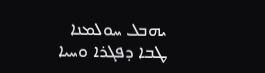ܝܗܒܠ ܚܘܠܡܢܐ ܛܒܐ ܕܦܓܪܐ ܘܚܝܐ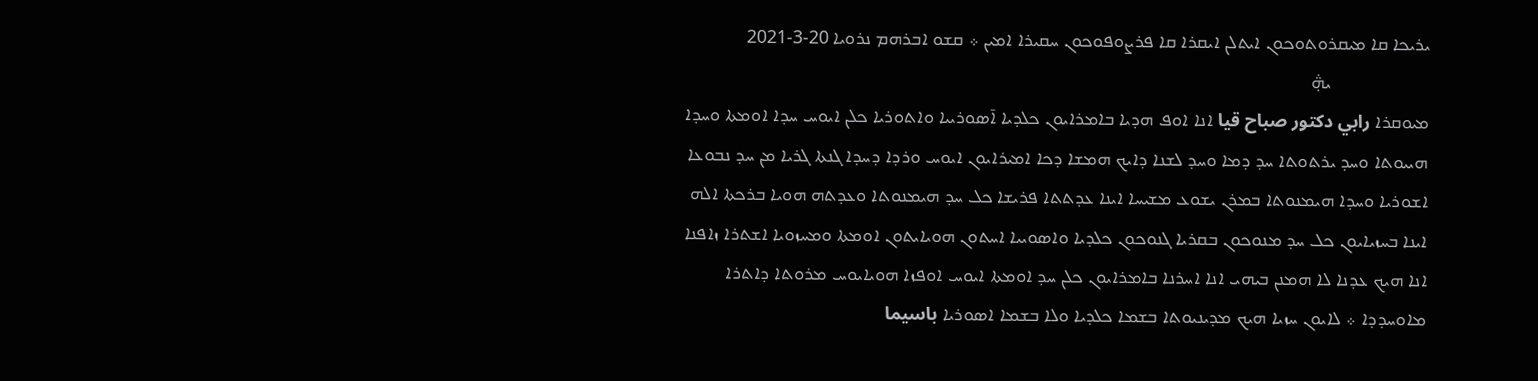ܝܪܝܟܐ ܩܐ ܡܝܩܪܘܬܘܟܘܢ ܐܝܬܠܢ ܐܝܩܪܐ ܩܐ ܦܪܨܘܦܘܟܘܢ ܚܩܝܪܐ ܐܡܝܢ ܀ ܩܫܘ ܐܒܪܗܡ ܢܪܘܝܐ 20-3-2021
                     ܞ
ܡܝܘܩܪܐ رابي دكتور صباح قيا ܐܢܐ ܐܘܦ ܗܕܝܐ ܒܐܡܪܐܝܘܢ ܟܠܕܝܐ ܐ̄ܣܘܪܝܝܐ ܘܐܬܘܪܝܐ ܟܠܢ ܐܝܘܚ ܚܕܐ ܐܘܡܬܐ ܘܚܕܐ ܗܝܝܘܬܐ ܘܚܕ ܝܪܬܘܬܐ ܚܕ ܕܡܐ ܘܚܕ ܠܫܢܐ ܕܐܝܟ ܗܡܫܐ ܕܟܐ ܐܡܝܪܐܝܘܢ ܐܝܘܚ ܘܪܕܐ ܕܚܕܐ ܓܢܬܐ ܓܪܝܐ ܡܢ ܚܕ ܢܒܘܥܐ ܐܫܘܪܝܐ ܘܚܕܐ ܗܝܡܢܘܬܐ ܒܡܪܢ ܝܫܘܥ ܡܫܝܚܐ ܐܝܢܐ ܥܕܬܬܐ ܦܪܝܫܐ ܟܠ ܚܕ ܗܝܡܢܘܬܐ ܘܥܕܬܗ ܗܘܝܐ ܒܪܟܬܐ ܐܠܗ ܐܝܢܐ ܒܚܙܝܐܝܘܢ ܟܠ ܚܕ ܡܢܘܟܘܢ ܒܩܪܝܐ ܓܢܘܟܘܢ ܟܠܕܝܐ ܘܐܣܘܝܝܐ ܐܚܬܘܢ ܗܘܝܐܝܬܘܢ ܐܘܡܬܐ ܘܡܚܙܘܝܐ ܐܫܬܪܐ ܙܐܦܢܐ ܐܢܐ ܗܝܟ ܥܕܢܐ ܠܐ ܗܡܢܢ ܒܝܗܝ ܐܢܐ ܐܚܪܢܐ ܒܐܡܪܐܝܘܢ ܟܠܢ ܚܕ ܐܘܡܬܐ ܐܝܘܚ ܐܘܦܙܐ ܗܘܝܐܝܘܚ ܡܪܘܬܐ ܕܐܬܪܐ ܡܐܘܚܕܕܐ ܀ ܠܐܝܘܢ ܚܙܝܐ ܗܝܟ ܡܕܝܢܝܘܬܐ ܒܫܡܐ ܟܠܕܝܐ ܘܠܐ ܒܫܡܐ ܐܣܘܪܝܐ باسيما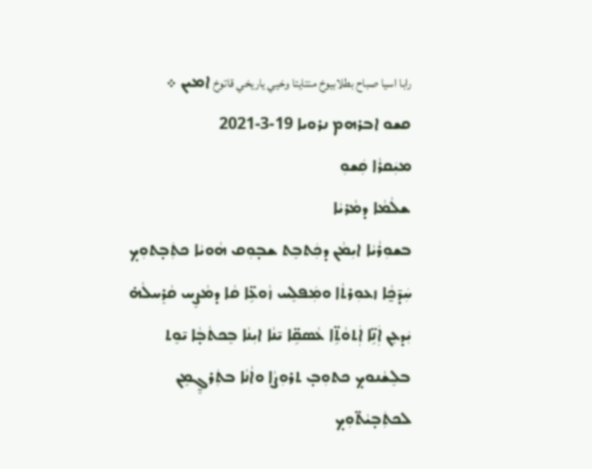رابا اسيا صباح بطلابيوخ منتايتا وخيي ياريخي قاتوخ ܐܡܝܢ ܀ ܩܫܘ ܐܒܪܗܡ ܢܪܘܝܐ 19-3-2021
ܡܝܲܩܪܵܐ ܩܲܫܘܼ
ܫܠܵܡܵܐ ܕܡܵܪܝܵܐ
ܒܫܘܼܪܵܝܵܐ ܐܝܼܡܵܢ ܕܟܲܬܒܸܬ ܫܒ̣ܘܼܩ ܗܵܘܝܵܐ ܟܬܲܒ̣ܬܘܼܟ̣ ܚܲܕ̄ܟ̰ܵܐ ܙܥܘܼܪܬܵܐ ܘܡܲܦܠܸܚ ܙܵܘܥܹ̈ܐ ܩܵܐ ܕܡܵܨܸܚ ܩܵܪܸܚܠܵܗ̇
ܝܲܕܥܸܢ ܐܲܢܹ̈ܐ ܐܲܬܘܵܬܹ̈ܐ ܥܵܣܩܹ̈ܐ ܝ̄ܢܵܐ ܐܝܼܢܵܐ ܒܸܟܬܵܒ̣ܵܐ ܝ̄ܘܸܬ ܒܠܸܫܵܢܘܟ̣ ܟܬܘܼܒ̣ ܬܪܘܼܨܵܐ ܘܐܵܢܵܐ ܒܬܲܪܓ̰ܸܡܸܢ ܠܟܬܲܒ̣ܝܵܬ̈ܘܼܟ̣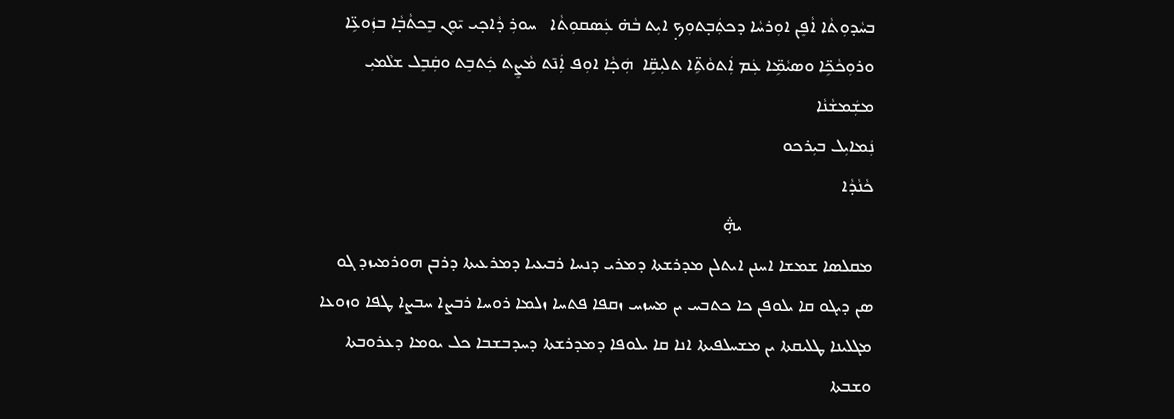ܒܚܵܕܘܼܬܵܐ ܐܵܦܸܢ ܐܘܼܪܚܵܐ ܕܟܬܲܒ̣ܬܘܼܟ̣ ܐܝܼܬ ܒܵܗ̇ ܥܲܣܩܘܼܬܵܐ   ܚܘܪܼ ܕܵܐܟ̣ܝ ܝ̄ܘܸܢ ܒܸܟܬܵܒ̣ܵܐ ܒܙܲܘܥܹ̈ܐ ܘܪܘܼܟܵܟܹ̈ܐ ܘܣܝܵܡܹ̈ܐ ܥܲܡ ܐܲܬܘܵܬܹ̈ܐ ܬܠܝܼܩܹ̈ܐ  ܗܲܟ̣ܵܐ ܐܘܼܦ ܐܲܢ̄ܬ ܡܵܨܸܬ ܟܲܬܒܸܬ ܘܩܲܒܸܠ ܫܠܵܡܝܼ
ܡܫܲܡܫܵܢܵܐ
ܢܲܡܐܝܼܠ ܒܝܼܪܟܘ
ܟܵܢܵܕܵܐ
                              ܞ
ܡܩܠܤܐ ܫܡܫܐ ܐܚܢܢ ܐܝܬܠܢ ܡܕܪܫܬܐ ܕܡܪܝ ܕܢܚܐ ܪܒܝܥܝܐ ܕܡܪܥܝܬܐ ܕܪܒܢ ܗܘܪܡܝܙܕ ܓܘ ܤܢ ܕܝܓܘ ܩܐ ܝܠܘܦܢ ܟܐ ܟܬܒܚ ܝܢ ܡܚܙܚ ܙܩܦܐ ܦܬܚܐ ܙܠܡܐ ܪܘܚܐ ܪܒܨܐ ܚܒܨܐ ܛܦܐ ܘܙܘܥܐ ܡܓܠܝܢܐ ܛܠܝܩܬܐ ܝܢ ܡܫܚܠܦܝܬܐ ܐܢܐ ܩܐ ܝܠܘܦܐ ܕܡܕܪܫܬܐ ܕܚܕܒܫܒܐ ܟܠ ܝܘܡܐ ܕܥܪܘܒܬܐ ܘܫܒܬܐ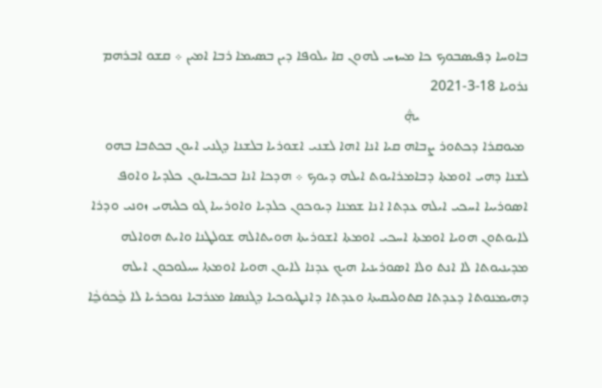ܒܐܘܚܐ ܕܦܝܤܒܘܟ ܟܐ ܡܚܙܚ ܠܗܘܢ ܩܐ ܝܠܘܦܐ ܕܝܢ ܒܤܝܡܐ ܪܒܐ ܐܡܝܢ ܀ ܩܫܘ ܐܒܪܗܡ ܢܪܘܝܐ 18-3-2021
                              ܞ
 ܡܝܘܩܪܐ ܕܟܬܘܪ ܨܒܐܗ ܩܝܐ ܐܢܐ ܐܗܐ ܠܫܢܝ ܐܫܘܪܝܐ ܒܠܫܢܐ ܕܓܢܝ ܐܝܘܢ ܒܟܬܒܐ ܒܗܘ ܠܫܢܐ ܕܗܝ ܐܘܡܬܐ ܕܒܐܡܪܐܝܘܬ ܐܝܠܗ ܕܝܘܟ ܀ ܗܕܟܐ ܐܢܐ ܒܟܝܒܐܝܘܢ ܟܠܕܝܐ ܘܐܘܦ ܐܣܘܪܝܝܐ ܐܚܟܝ ܐܝܠܗ ܥܕܬܐ ܐܢܐ ܫܡܢܐ ܕܝܘܟܘܢ ܟܠܕܝܐ ܘܐܘܪܝܝܐ ܓܘ ܟܠܝܗܝ ܙܘܢܝ ܘܕܪܐ ܠܐܝܘܬܘܢ ܗܘܝܐ ܐܘܡܬܐ ܐܚܟܝ ܐܘܡܬܐ ܐܫܘܪܝܬܐ ܗܘܝܬܐܠܗ ܫܘܠܛܢܐ ܘܐܝܬ ܗܘܐܠܗ ܡܕܝܢܝܘܬܐ ܠܐ ܐܢܬ ܘܠܐ ܐܣܘܪܝܢܝܐ ܗܝܟ ܥܕܢܐ ܠܐܝܘܢ ܗܘܝܐ ܐܘܡܬܐ ܚܝܠܘܟܘܢ ܐܝܠܗ ܕܗܝܡܢܘܬܐ ܕܥܕܬܐ ܩܬܘܠܝܩܝܬܐ ܘܥܕܬܐ ܕܐܢܛܝܘܟܝܐ ܕܓܢܤܐ ܡܥܪܒܝܐ ܢܘܟܪܝܐ ܠܐ ܟ̰ܵܟܘܿܟ̰ܵܐ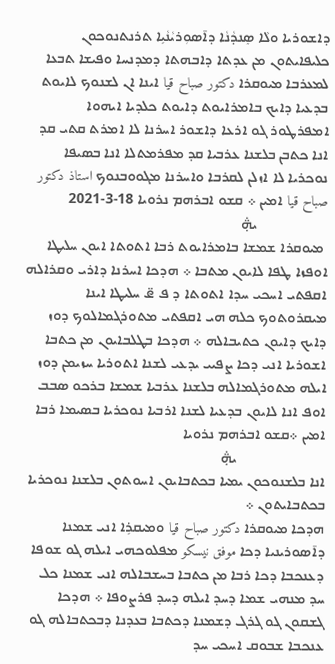ܕܐܫܘܪܝܐ ܘܠܵܐ ܤܸܢܕܵܢܵܐ ܕܐ̄ܣܘܼܪܝܵܢܵܝܹܐ ܬܪܢܬܢܘܟܘܢ ܟܠܝܦܐܝܬܘܢ ܡܢ ܥܕܬܐ ܕܐܒܗܬܐ ܕܡܕܢܚܐ ܘܦܝܫܐ ܬܒܥܐ ܠܡܥܪܒܐ ܡܝܘܩܪܐ دكتور صباح قيا ܐܝܢܐ ܐܢ ܠܫܢܘܟ ܠܐܝܘܬ ܒܕܥܝܐ ܕܐܝܟ ܒܐܡܪܐܝܘܬ ܕܐܝܘܬ ܟܠܕܝܐ ܐܝܗܘܐ ܐܡܦܪܛܘܪ ܓܘ ܐܪܥܐ ܕܐܫܘܪ ܐܚܪܢܐ ܠܐ ܐܡܪܬ ܩܬܝ ܩܕ ܐܢܐ ܟܬܒܢ ܒܠܫܢܐ ܥܪܒܝܐ ܩܕ ܡܦܪܡܬܠܐ ܐܢܐ ܒܤܝܦܐ ܢܘܟܪܝܐ ܠܐ ܐܙܠܢ ܠܩܪܒܐ ܘܐܚܪܢܐ ܡܓܘܘܒܢܘܟ استاذ دكتور صباح قيا ܐܡܝܢ ܀ ܩܫܘ ܐܒܪܗܡ ܢܪܘܝܐ 18-3-2021
                    ܞ
 ܡܝܘܩܪܐ ܫܡܫܐ ܒܐܡܪܐܝܘܬ ܪܒܐ ܐܬܘܬܐ ܐܝܘܢ ܚܠܝܛܐ ܐܘܦܙܐ ܛܦܐ ܠܐܝܘܢ ܡܬܒܐ ܀ ܗܕܟܐ ܐܚܪܢܐ ܕܐܪܝ ܘܩܪܐܠܗ ܐܩܦܬܝ ܐܚܟܝ ܚܕܐ ܐܬܘܬܐ ܕ ܦ ܧ ܚܠܝܛܐ ܐܝܢܐ ܡܝܩܪܘܬܘܟ ܟܠܗ ܗܝ ܐܩܦܬܝ ܡܬܘܪܓܡܐܠܘܟ ܕܘܙ ܕܐܝܟ ܕܐܝܘܢ ܟܬܝܒܐܠܗ ܀ ܗܕܟܐ ܒܛܠܒܐܝܘܢ ܡܢ ܟܬܒܐ ܐܫܘܪܝܐ ܐܢܝ ܕܟܐ ܨܦܝܝ ܝܕܥܝ ܠܫܢܐ ܐܬܘܪܝܐ ܚܙܝܡܢ ܕܘܙ ܐܝܠܗ ܡܬܘܪܓܡܐܠܗ ܒܠܫܢܐ ܥܪܒܝܐ ܫܡܫܐ ܒܪܟܘ ܤܒܒ ܐܘܦ ܐܢܐ ܠܐܝܘܢ ܒܕܥܝܐ ܠܫܢܐ ܐܪܒܝܐ ܢܘܟܪܝܐ ܒܤܝܡܐ ܪܒܐ ܐܡܝܢ ܀ܩܫܘ ܐܒܪܗܡ ܢܪܘܝܐ
                         ܞ
ܐܢܐ ܒܠܫܢܘܟܘܢ ܝܡܝܐ ܒܟܬܒܐܝܘܢ ܐܚܘܬܘܢ ܒܠܫܢܐ ܢܘܟܪܝܐ ܒܟܬܒܐܝܬܘܢ ܀
ܗܕܟܐ ܡܝܘܩܪܐ دكتور صباح قيا ܘܡܝܩܪܹܐ ܐܢܝ ܫܡܢܐ ܕܐ̄ܣܘܪܝܢܝܐ ܕܟܐ موفق نيسكو ܡܦܠܘܟܗܝ ܐܝܠܗ ܓܘ ܫܘܦܐ ܕܥܢܟܒܐ ܕܟܐ ܪܒܐ ܡܢ ܟܬܒܐ ܒܚܫܒܐܠܗ ܐܢܝ ܫܡܢܐ ܟܠ ܚܕ ܡܢܗܝ ܫܡܐ ܕܚܕ ܐܝܠܗ ܕܚܕ ܦܪܨܘܦܐ ܀ ܗܕܟܐ ܓܫܩܘܢ ܓܘ ܓܪܓ ܕܫܡܢܐ ܕܟܬܒܐ ܒܥܕܢܐ ܕܒܟܬܒܐܠܗ ܓܘ ܥܢܟܒܐ ܫܒܘܩ ܐܚܟܝ ܚܕ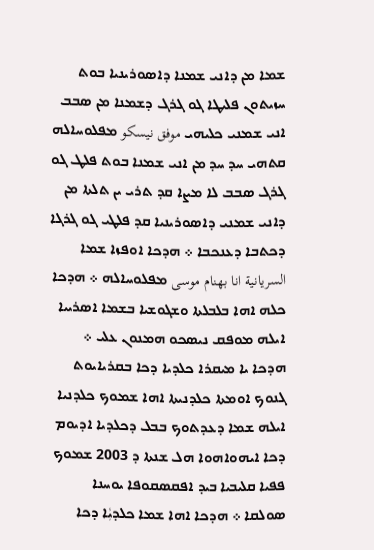ܫܡܐ ܡܢ ܕܐܢܝ ܫܡܢܐ ܕܐܣܘܪܝܢܝܐ ܒܘܬ ܚܙܝܬܘܢ ܦܠܝܛܐ ܓܘ ܓܪܓ ܕܫܡܢܐ ܡܢ ܤܒܒ ܐܢܝ ܫܡܢܝ ܟܠܝܗܝ موفق نيسكو ܡܦܠܘܚܐܠܗ ܩܬܗܝ ܚܕ ܚܕ ܡܢ ܐܢܝ ܫܡܢܐ ܒܘܬ ܦܠܛ ܓܘ ܓܪܓ ܣܒܒ ܠܐ ܡܨܐ ܩܕ ܬܪܝ ܝܢ ܬܠܬܐ ܡܢ ܕܐܢܝ ܫܡܢܝ ܕܐܣܘܪܝܢܝܐ ܩܕ ܦܠܛܝ ܓܘ ܓܪܓܐ ܕܟܬܒܐ ܕܥܢܟܒܐ ܀ ܗܕܟܐ ܐܘܦܙܐ ܫܡܐ السريانية انا بهنام موسى ܡܦܠܘܚܐܠܗ ܀ ܗܕܟܐ ܟܠܗ ܐܗܐ ܒܠܒܠܬܐ ܘܫܓܘܫܝܐ ܒܫܡܐ ܐܤܪܝܝܐ ܐܝܠܗ ܡܘܦܩ ܢܝܤܟܘ ܗܡܢܘܢ ܥܠܝ ܀ ܗܕܟܐ ܝܐ ܡܝܩܪܐ ܟܠܕܝܐ ܕܟܐ ܒܩܪܝܐܝܘܬ ܓܢܘܟ ܐܘܡܬܐ ܟܠܕܢܝܬܐ ܐܗܐ ܫܡܘܟ ܟܠܕܢܝܐ ܐܝܠܗ ܫܡܐ ܕܥܕܬܘܟ ܒܒܠ ܕܟܠܕܝܐ ܐܕܝܘܡ ܕܟܐ ܐܝܗܘܐܗܘܐ ܗܠ ܫܢܬܐ ܕ 2003 ܫܡܘܟ ܦܦܝܐ ܩܠܝܒܝܐ ܒܝܕ ܐܦܩܤܩܘܦܐ ܝܘܚܢܐ ܤܘܠܩܐ ܀ ܗܕܟܐ ܐܗܐ ܫܡܐ ܟܠܕܝܼܵܐ ܕܟܐ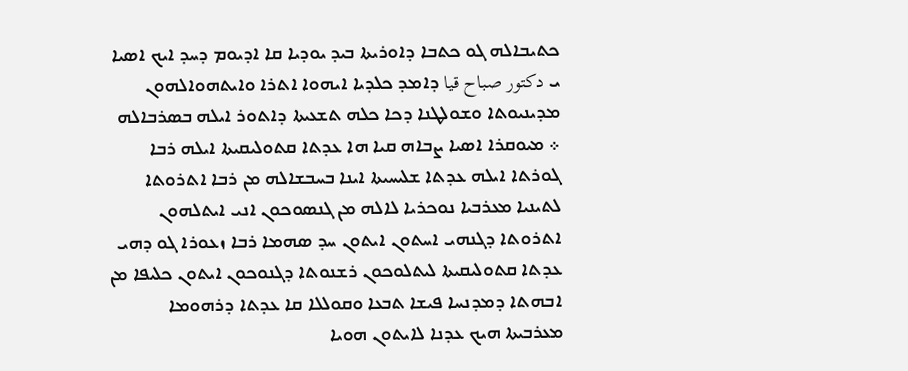ܟܬܝܒܐܠܗ ܓܘ ܟܬܒܐ ܕܐܘܪܝܬܐ ܒܝܕ ܝܘܕܝܐ ܩܐ ܐܕܝܘܡ ܕܚܕ ܐܝܟ ܐܤܝܐ ܝ دكتور صباح قيا ܕܐܡܕ ܟܠܕܝܐ ܐܝܗܘܐ ܐܬܪܐ ܘܐܝܬܗܘܐܠܗܘܢ ܡܕܝܢܝܘܬܐ ܘܫܘܠܛܢܐ ܕܟܐ ܟܠܗ ܬܫܥܝܬܐ ܕܐܬܘܪ ܐܝܠܗ ܒܤܪܒܐܠܗ ܀ ܡܝܘܩܪܐ ܐܣܝܐ ܨܒܐܗ ܩܝܐ ܗܐ ܥܕܬܐ ܩܬܘܠܝܩܝܬܐ ܐܝܠܗ ܪܒܐ ܓܘܪܬܐ ܐܝܠܗ ܥܕܬܐ ܫܠܝܚܝܬܐ ܐܝܢܐ ܒܚܒܫܐܠܗ ܡܢ ܪܒܐ ܐܬܪܘܬܐ ܠܬܝܢܝܐ ܡܥܪܒܝܐ ܢܘܟܪܝܐ ܠܐܠܗ ܡܢ ܓܢܤܘܟܘܢ ܐܢܝ ܐܝܬܠܗܘܢ ܐܬܪܘܬܐ ܕܓܢܗܝ ܐܚܬܘܢ ܐܝܬܘܢ ܚܕ ܤܗܡܐ ܪܒܐ ܙܥܘܪܐ ܓܘ ܕܗܝ ܥܕܬܐ ܩܬܘܠܝܩܝܬܐ ܠܝܬܠܘܟܘܢ ܪܫܢܘܬܐ ܕܓܢܘܟܘܢ ܐܝܬܘܢ ܟܠܝܦܐ ܡܢ ܐܒܗܬܐ ܕܡܕܢܚܐ ܦܝܫܐ ܬܒܥܐ ܘܩܘܠܠܐ ܩܐ ܥܕܬܐ ܕܪܗܘܡܐ ܡܥܪܒܝܬܐ ܗܝܟ ܥܕܢܐ ܠܐܝܬܘܢ ܗܘܝܐ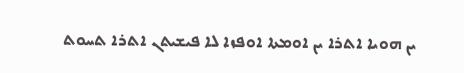ܝܢ ܗܘܝܐ ܐܬܪܐ ܝܢ ܐܘܡܬܐ ܐܘܦܙܐ ܠܐ ܦܝܫܝܬܢ ܐܬܪܐ ܬܚܘܬ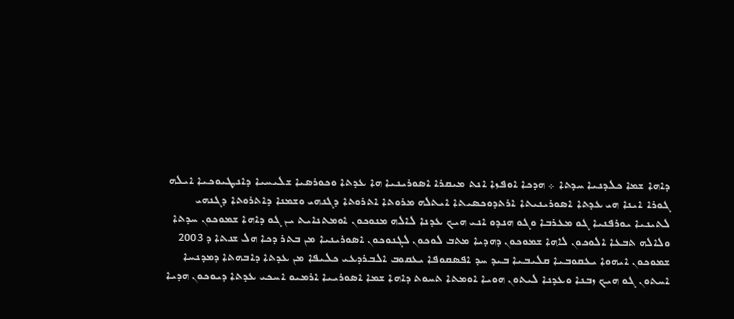ܕܐܗܐ ܫܡܐ ܟܠܕܢܝܐ ܚܕܬܐ ܀ ܗܕܟܐ ܐܘܦܙܐ ܐܢܬ ܡܝܩܪܐ ܐܤܘܪܝܢܝܐ ܗܐ ܥܕܬܐ ܘܟܘܪܤܝܐ ܫܠܝܚܝܐ ܕܐܢܛܝܘܟܝܐ ܐܝܠܗ ܓܘܪܐ ܐܝܢܐ ܗܝ ܥܕܬܐ ܐܤܘܪܝܢܝܬܐ ܐܪܬܕܘܟܤܝܬܐ ܐܝܬܠܗ ܡܪܘܬܐ ܐܬܪܘܬܐ ܕܓܢܗܝ ܘܫܡܢܐ ܕܐܬܪܘܬܐ ܕܓܢܗܝ ܠܬܝܢܝܐ ܝܘܪܦܢܝܐ ܓܘ ܡܥܪܒܐ ܘܓܘ ܗܢܕܘ ܐܢܝ ܗܝܟ ܥܕܢܐ ܠܐܠܗ ܡܢܘܟܘܢ ܐܘܡܬܢܐܝܬ ܝܢ ܓܘ ܕܐܗܐ ܫܡܘܟܘܢ ܚܕܬܐ ܘܠܐܠܗ ܬܒܥܐ ܐܠܘܟܘܢ ܠܐܗܐ ܫܡܘܟܘܢ ܕܗܕܝܐ ܡܬܒ ܠܘܟܘܢ ܠܓܢܘܟܘܢ ܐܣܘܪܝܢܝܐ ܡܢ ܒܬܪ ܕܟܐ ܗܠ ܫܢܬܐ ܕ 2003 ܫܡܘܟܘܢ ܐܝܗܘܐ ܝܥܩܘܒܝܐ ܩܠܝܒܝܐ ܒܝܕ ܚܕ ܐܦܣܩܘܦܐ ܝܥܩܘܒ ܐܠܒܪܕܥܝ ܟܠܝܦܐ ܡܢ ܥܕܬܐ ܕܐܒܗܬܐ ܕܡܕܢܚܐ ܐܚܬܘܢ ܓܘ ܗܝܟ ܙܒܢܐ ܘܥܕܢܐ ܠܝܬܘܢ ܗܘܝܐ ܐܘܡܬܐ ܬܚܘܬ ܕܐܗܐ ܫܡܐ ܐܣܘܪܝܝܐ ܐܪܡܝܘ ܐܚܟܝ ܥܕܬܐ ܕܝܘܟܘܢ ܗܕܝܐ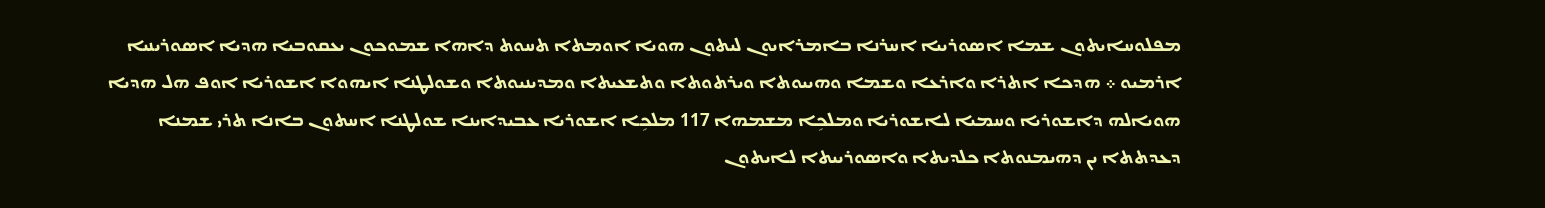ܡܦܠܘܚܐܝܬܘܢ ܫܡܐ ܐܣܘܪܝܝܐ ܐܚܪܢܐ ܒܐܡܪܐܝܘܢ ܠܝܬܘܢ ܗܘܝܐ ܐܘܡܬܐ ܬܚܘܬ ܕܐܗܐ ܫܡܘܟܘܢ ܝܥܩܘܒܝܐ ܗܕܝܐ ܐܤܘܪܝܢܝܐ ܐܪܡܝܘ ܀ ܗܕܟܐ ܐܬܪܐ ܘܐܪܥܐ ܘܫܡܐ ܘܗܝܝܘܬܐ ܘܝܪܬܘܬܐ ܘܬܫܥܝܬܐ ܘܡܕܝܢܝܘܬܐ ܘܫܘܠܛܢܐ ܐܝܗܘܐ ܐܫܘܪܝܐ ܐܘܦ ܗܠ ܗܕܝܐ ܗܘܝܐܠܗ ܕܐܫܘܪܝܐ ܘܚܡܝܐ ܠܐܫܘܪܝܐ ܘܡܠܟܹܐ ܡܫܡܗܐ 117 ܡܠܟܹܐ ܐܫܘܪܝܐ ܥܒܝܕܐܝܢܐ ܫܘܠܛܢܐ ܐܚܬܘܢ ܒܐܢܐ ܬܪܝ ܫܡܢܐ ܕܥܕܬܬܐ ܝܢ ܕܗܝܡܢܘܬܐ ܟܠܕܝܬܐ ܘܐܣܘܪܝܝܬܐ ܠܐܝܬܘܢ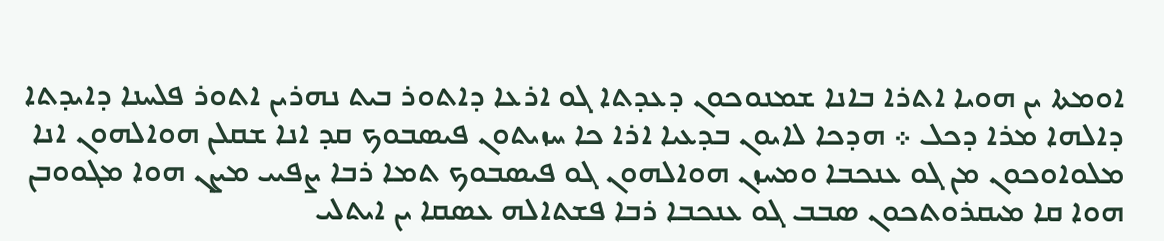ܐܘܡܬܐ ܝܢ ܗܘܝܐ ܐܬܪܐ ܒܐܢܐ ܫܡܢܘܟܘܢ ܕܥܕܬܐ ܓܘ ܐܪܥܐ ܕܐܬܘܪ ܒܝܬ ܢܗܪܝܢ ܐܬܘܪ ܦܠܚܢܐ ܕܐܝܕܬܐ ܕܐܠܗܐ ܡܪܐ ܕܟܠ ܀ ܗܕܟܐ ܠܐܝܘܢ ܒܕܥܝܐ ܐܪܐ ܟܐ ܚܙܝܬܘܢ ܦܝܤܒܘܟ ܩܕ ܐܢܐ ܫܩܠܢ ܗܘܐܠܗܘܢ ܐܢܐ ܡܠܘܐܘܟܘܢ ܡܢ ܓܘ ܥܢܟܒܐ ܘܡܚܙܢ ܗܘܐܠܗܘܢ ܓܘ ܦܝܣܒܘܟ ܬܡܐ ܪܒܐ ܨܦܝܝ ܡܨܢ ܗܘܐ ܡܓܘܘܒܢ ܗܘܐ ܩܐ ܡܝܩܪܘܬܟܘܢ ܤܒܒ ܓܘ ܥܢܟܒܐ ܪܒܐ ܦܫܬܐܠܗ ܥܤܩܐ ܝܢ ܐܝܬܠܝ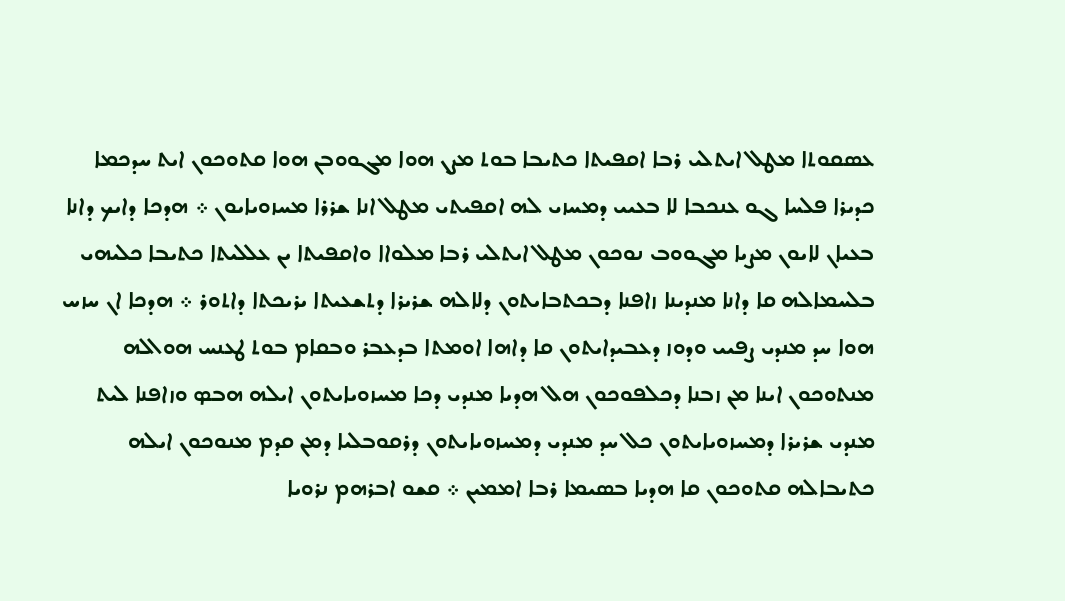ܥܤܩܘܬܐ ܡܛܠ ܐܝܬܠܝ ܪܒܐ ܐܩܦܝܬܐ ܟܬܝܒܐ ܒܘܬ ܡܨܢ ܗܘܐ ܡܓܘܘܒܢ ܗܘܐ ܩܬܘܟܘܢ ܐܝܬ ܚܕܟܡܐ ܟܕܝܪܐ ܦܠܚܐ ܓܘ ܥܢܟܒܐ ܠܐ ܒܥܝܝ ܕܡܚܙܝ ܠܗ ܐܩܦܝܬܝ ܡܛܠ ܐܢܐ ܫܪܪܐ ܡܚܙܘܝܐܝܘܢ ܀ ܗܕܟܐ ܕܐܝܟ ܕܐܢܐ ܒܥܝܐܢ ܠܐܝܘܢ ܡܨܝܐ ܡܓܘܘܒ ܢܘܟܘܢ ܡܛܠ ܐܝܬܠܝ ܪܒܐ ܡܠܘܐܐ ܘܐܩܦܝܬܐ ܝܢ ܥܠܠܝܬܐ ܟܬܝܒܐ ܟܠܝܗܝ ܒܠܚܡܐܠܗ ܩܐ ܕܐܢܐ ܡܢܕܝܢܐ ܙܐܦܢܐ ܕܒܟܬܒܐܝܬܘܢ ܕܠܐܠܗ ܫܪܝܪܐ ܕܬܫܥܝܬܐ ܝܪܝܟܬܐ ܕܐܬܘܪ ܀ ܗܕܟܐ ܐܢ ܚܙܚ ܗܘܐ ܚܕ ܡܢܕܝ ܨܦܝܝ ܘܕܘܙ ܕܥܒܝܕܐܝܬܘܢ ܩܐ ܕܐܗܐ ܐܘܡܬܐ ܒܕܥܒܪ ܘܒܩܐܡ ܒܘܬ ܛܥܢܚ ܗܘܐܠܗ ܡܢܬܘܟܘܢ ܐܝܢܐ ܡܢ ܙܒܢܐ ܕܟܠܦܘܟܘܢ ܗܠ ܗܕܝܐ ܡܢܕܝ ܕܟܐ ܡܚܙܘܝܐܝܬܘܢ ܐܝܠܗ ܗܒܤ ܘܙܐܦܢܐ ܠܝܬ ܡܢܕܝ ܫܪܝܪܐ ܕܡܚܙܘܝܐܝܬܘܢ ܟܠ ܚܕ ܡܢܕܝ ܕܡܚܙܘܝܐܝܬܘܢ ܕܪܩܘܒܠܝܐ ܕܡܢ ܩܕܡ ܡܢܘܟܘܢ ܐܝܠܗ ܟܬܝܒܐܠܗ ܩܬܘܟܘܢ ܩܐ ܗܕܝܐ ܒܤܝܡܐ ܪܒܐ ܐܡܡܝܢ ܀ ܩܫܘ ܐܒܪܗܡ ܢܪܘܝܐ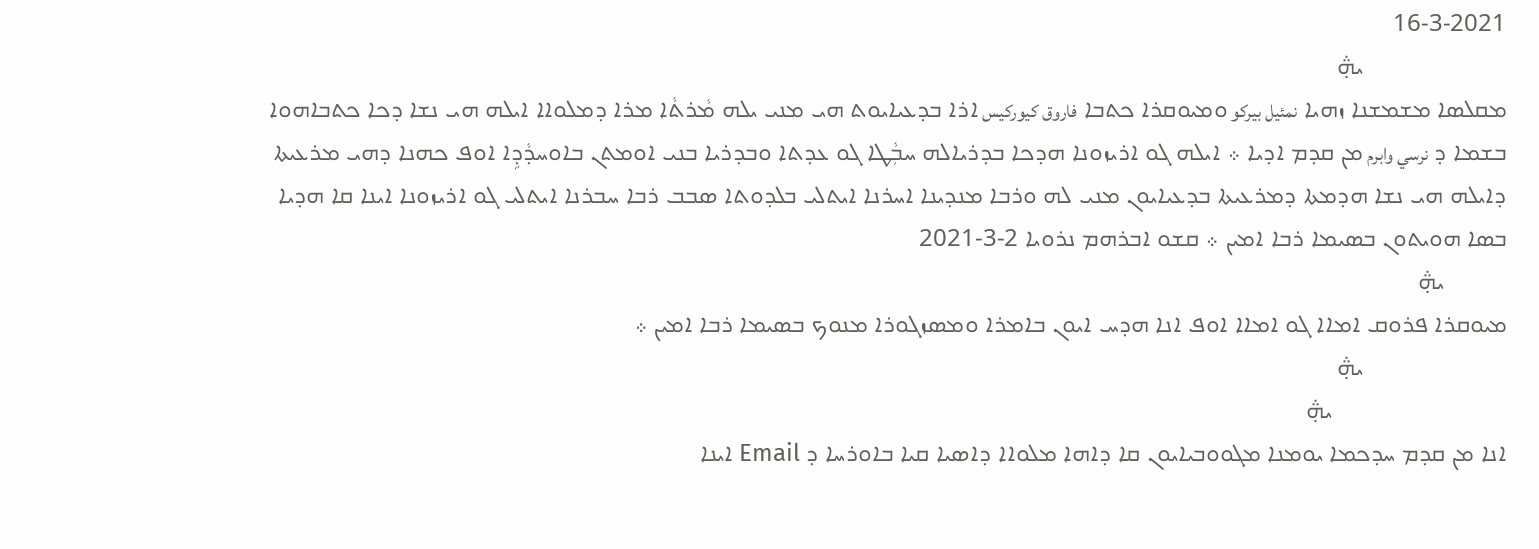16-3-2021
                       ܞ
ܡܩܠܤܐ ܡܫܡܫܢܐ ܙܗܝܐ نمئيل بيركو ܘܡܝܘܩܪܐ ܟܬܒܐ فاروق كيوركيس ܐܪܐ ܒܕܥܝܐܝܘܬ ܗܝ ܡܢܝ ܝܠܗ ܡܵܪܬܵܐ ܡܪܐ ܕܡܠܘܐܐ ܐܝܠܗ ܗܝ ܢܫܐ ܕܟܐ ܟܬܒܐܗܘܐ ܒܫܡܐ ܕ نرسي وابرم ܡܢ ܩܕܡ ܐܕܝܐ ܀ ܐܝܠܗ ܓܘ ܐܪܝܙܘܢܐ ܗܕܟܐ ܒܕܪܝܐܠܗ ܚܒܼܵܛܐ ܓܘ ܥܕܬܐ ܘܒܕܪܝܐ ܒܢܝ ܐܘܡܬܢ ܒܐܘܚܕܵܕܹܐ ܐܘܦ ܟܗܢܐ ܕܗܝ ܡܪܥܝܬܐ ܕܐܝܠܗ ܗܝ ܢܫܐ ܗܕܡܬܐ ܕܡܪܥܝܬܐ ܒܕܥܝܐܝܘܢ ܡܢܝ ܠܗ ܘܪܒܐ ܡܢܕܝܢܐ ܐܚܪܢܐ ܐܝܬܠܝ ܒܠܕܘܬܐ ܤܒܒ ܪܒܐ ܚܒܪܢܐ ܐܝܬܠܝ ܓܘ ܐܪܝܙܘܢܐ ܐܝܢܐ ܩܐ ܗܕܝܐ ܒܤܐ ܗܘܝܬܘܢ ܒܤܝܡܐ ܪܒܐ ܐܡܝܢ ܀ ܩܫܘ ܐܒܪܗܡ ܢܪܘܝܐ 2-3-2021
          ܞ
ܡܝܘܩܪܐ ܦܪܘܩ ܐܡܐܐ ܓܘ ܐܡܐܐ ܐܘܦ ܐܢܐ ܗܕܚ ܐܝܘܢ ܒܐܡܪܐ ܘܡܤܙܓܘܪܐ ܡܢܘܟ ܒܤܝܡܐ ܪܒܐ ܐܡܝܢ ܀
                       ܞ
                            ܞ
ܐܢܐ ܡܢ ܩܕܡ ܚܕܟܡܐ ܝܘܡܢܐ ܡܓܘܘܒܝܐܝܘܢ ܩܐ ܕܐܗܐ ܡܠܘܐܐ ܕܐܣܝܐ ܩܝܐ ܒܐܘܪܚܐ ܕ Email ܐܝܢܐ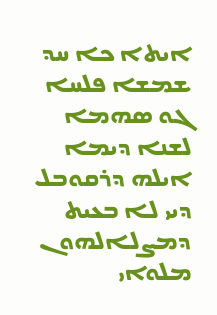ܐܝܬܐ ܟܐ ܚܕ ܫܡܫܐ ܦܠܚܐ ܓܘ ܤܗܡܐ ܠܫܢܐ ܕܝܡܐ ܐܝܠܗ ܕܪܩܘܒܠ ܕܝܝ ܠܐ ܒܥܝܬ ܕܡܨܠܐܠܗܘܢ ܡܠܘܐܝ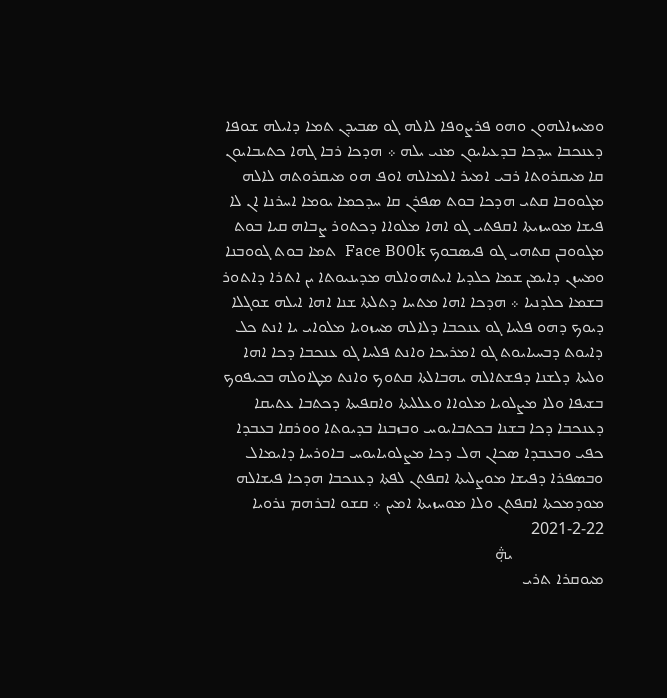ܘܡܚܙܐܠܗܘܢ ܘܗܘ ܦܪܨܘܦܐ ܠܐܠܗ ܓܘ ܤܒܝܕܢ ܬܡܐ ܕܐܝܠܗ ܫܘܦܐ ܕܥܢܟܒܐ ܚܕܟܐ ܒܕܥܝܐܝܘܢ ܡܢܝ ܝܠܗ ܀ ܗܕܟܐ ܪܒܐ ܓܗܐ ܟܬܝܒܐܝܘܢ ܩܐ ܡܝܩܪܘܬܐ ܪܒܝ ܐܡܝܪ ܐܠܡܐܠܗ ܐܘܦ ܗܘ ܡܝܩܪܘܬܗ ܠܐܠܗ ܡܓܘܘܒܐ ܩܬܝ ܗܕܟܐ ܒܘܬ ܤܦܪܢ ܩܐ ܚܕܟܡܐ ܝܘܡܐ ܐܚܪܢܐ ܐܢ ܠܐ ܦܝܫܐ ܡܘܚܙܝܬܐ ܐܩܦܬܝ ܓܘ ܐܗܐ ܡܠܘܐܐ ܕܟܬܘܪ ܨܒܐܗ ܩܝܐ ܒܘܬ  ܡܓܘܘܒܢ ܩܬܗܝ ܓܘ ܦܝܤܒܘܟ Face B00k  ܬܡܐ ܒܘܬ ܓܘܘܒܢܐ ܘܡܚܙܢ ܕܐܝܡܢ ܫܡܐ ܟܠܕܝܐ ܐܝܬܗܘܐܠܗ ܡܕܝܢܝܘܬܐ ܝܢ ܐܬܪܐ ܕܐܬܘܪ ܒܫܡܐ ܟܠܕܢܝܐ ܀ ܗܕܟܐ ܐܗܐ ܡܬܚܐ ܕܬܠܬܐ ܫܢܐ ܐܗܐ ܐܝܠܗ ܫܘܓܠܐ ܕܝܘܟ ܕܗܘ ܦܠܚܐ ܓܘ ܥܢܟܒܐ ܕܠܐܠܗ ܡܚܙܘܝܐ ܡܠܘܐܝ ܝܐ ܐܢܬ ܟܠ ܕܐܝܘܬ ܕܒܚܝܐܝܘܬ ܓܘ ܐܡܪܝܟܐ ܘܐܢܬ ܦܠܚܐ ܓܘ ܥܢܟܒܐ ܕܟܐ ܐܗܐ ܘܠܝܬܐ ܕܠܫܢܐ ܕܦܫܬܐܠܗ ܝܗܒܐܠܬܐ ܩܬܘܟ ܘܐܢܬ ܡܛܐܘܠܗ ܒܟܝܦܘܟ ܒܫܝܦܐ ܘܠܐ ܡܨܠܘܝܐ ܡܠܘܐܐ ܘܥܠܠܝܬܐ ܘܐܩܦܝܬܐ ܕܟܬܒܐ ܥܬܝܩܐ ܕܥܢܟܒܐ ܕܟܐ ܒܫܢܐ ܒܟܬܒܐܝܘܚ ܘܒܙܒܢܐ ܒܕܝܘܬܐ ܘܘܪܩܐ ܒܥܒܕܐ ܟܦܝ ܘܒܥܒܕܐ ܣܟܐܢ ܗܠ ܕܟܐ ܡܨܠܘܝܐܝܘܚ ܒܐܘܪܚܐ ܕܐܝܡܐܠ ܘܒܤܦܪܐ ܕܦܝܫܐ ܡܘܨܠܝܬܐ ܐܩܦܬܢ ܠܦܬܐ ܕܥܢܟܒܐ ܗܕܟܐ ܦܝܫܐܠܗ ܡܘܕܡܟܬܐ ܐܩܦܬܢ ܘܠܐ ܡܘܚܙܝܬܐ ܐܡܝܢ ܀ ܩܫܘ ܐܒܪܗܡ ܢܪܘܝܐ 22-2-2021
                      ܞ
ܡܝܘܩܪܐ ܬܪܝ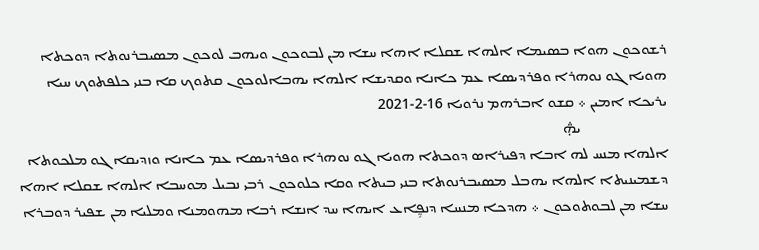ܪܫܘܟܘܢ ܗܘܐ ܒܤܝܡܐ ܐܠܗܐ ܫܩܠܐ ܐܗܐ ܚܫܐ ܡܢ ܠܒܘܟܘܢ ܘܝܗܒ ܠܘܟܘܢ ܡܤܝܒܪܢܘܬܐ ܕܘܟܬܐ ܗܘܝܐ ܓܘ ܢܘܗܪܐ ܘܦܪܕܝܤܐ ܥܡ ܟܐܢܐ ܘܩܕܝܫܐ ܐܠܗܐ ܝܗܒܐܠܘܟܘܢ ܩܬܘܟ ܩܐ ܒܢܝ ܟܠܦܬܘܟ ܚܝܐ ܝܪܝܟܐ ܐܡܝܢ ܀ ܩܫܘ ܐܒܪܗܡ ܢܪܘܝܐ 16-2-2021
                        ܞ
ܐܠܗܐ ܡܢܚ ܠܗ ܐܒܐ ܕܦܝܪܐܣ ܕܘܟܬܐ ܗܘܝܐ ܓܘ ܢܘܗܪܐ ܘܦܪܕܝܤܐ ܥܡ ܟܐܢܐ ܘܙܕܝܩܐ ܓܘ ܡܠܟܘܬܐ ܕܫܡܝܢܝܬܐ ܐܠܗܐ ܝܗܒܠ ܡܤܝܒܪܢܘܬܐ ܒܢܝ ܒܝܬܐ ܘܩܐ ܟܠܘܟܘܢ ܪܒܝ ܢܒܝܠ ܡܘܚܒܐ ܐܠܗܐ ܫܩܠܐ ܐܗܐ ܚܫܐ ܡܢ ܠܒܘܬܘܟܘܢ ܀ ܗܕܟܐ ܡܢܚܐ ܕܢܦ̰ܹܐܥ ܐܝܗܐ ܚܕ ܐܢܫܐ ܪܒܐ ܡܗܘܡܢܐ ܘܡܠܝܐ ܡܢ ܫܦܝܪ ܕܘܒܪܐ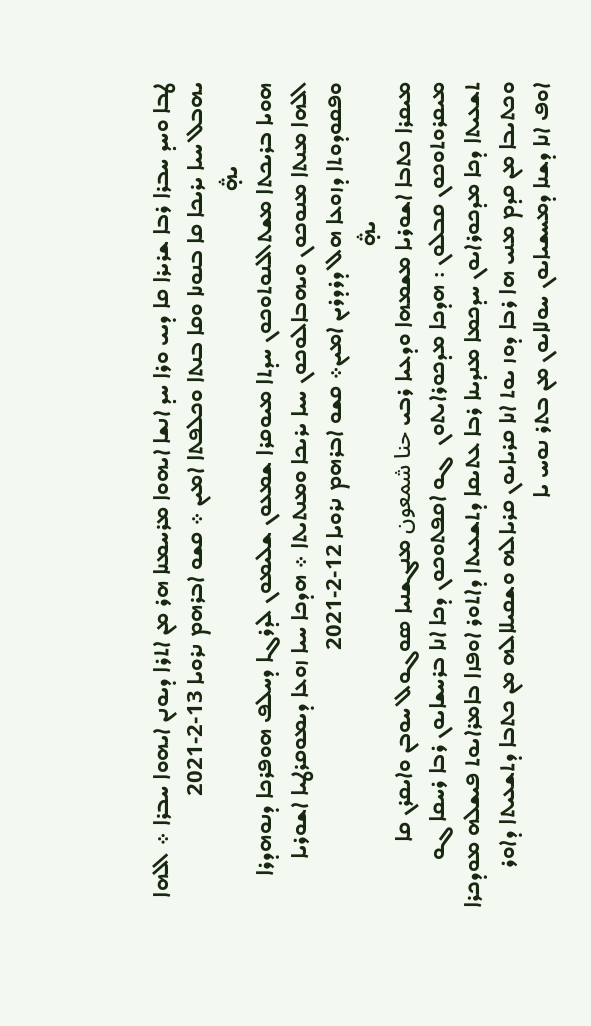ܛܒܐ ܘܚܕ ܚܒܪܐ ܪܒܐ ܫܪܝܪܐ ܩܐ ܕܝܝ ܘܪܐ ܚܕ ܐܢܫܐ ܐܝܗܘܐ ܡܪܚܡܢܐ ܗܪ ܡܢ ܐܬܪܐ ܕܝܘܢܢ ܐܝܗܘܐ ܚܒܪܐ ܀ ܐܠܗܐ ܝܗܒܠ ܚܝܐ ܝܪܝܟܐ ܩܐ ܒܢܘܢܐ ܘܩܐ ܒܢܬܐ ܘܟܠܦܬܐ ܐܡܝܢ ܀ ܩܫܘ ܐܒܪܗܡ ܢܪܘܝܐ 13-2-2021
               ܞ
ܗܘܝܐ ܒܪܝܟܬܐ ܡܫܬܐܠܢܘܬܘܟܘܢ ܚܕܬܐ ܡܝܘܩܪܐ ܫܡܥܘܢ ܫܠܝܡܘܢ ܠܕܪܓܐ ܕܚܠܦ ܗܘܦܪܟܐ ܕܢܘܗܕܪܐ ܐܠܗܐ ܡܢܬܐ ܡܢܘܟܘܢ ܘܝܗܒܐܠܘܟܘܢ ܚܝܐ ܝܪܝܟܐ ܘܡܢܬܝܬܐ ܀ ܗܕܟܐ ܚܝܐ ܙܘܥܐ ܕܝܡܘܩܪܛܝܐ ܐܫܘܪܝܐ ܘܦܩܘܕܘܬܐ ܕܙܘܥܐ ܗܠ ܕܪܕܪܝܢ ܐܡܝܢ܀ ܩܫܘ ܐܒܪܗܡ ܢܪܘܝܐ 12-2-2021
                         ܞ
ܡܝܩܪܐ ܟܬܒܐ ܐܫܘܪܝܐ ܡܫܡܗܐ ܘܕܥܝܐ ܪܒܝ حنا شمعون ܡܢܓܫܢܝܐ ܣܘܓܘܠ ܚܘܒܢ ܘܐܝܩܪܢ ܩܐ ܡܝܩܪܘܬܘܟܘܢ ܩܒܠܘܢ : ܗܕܟܐ ܡܕܟܘܪܐܝܬܘܢ  ܓܘ ܐܩܦܬܘܟܘܢ ܕܟܐ ܐܢܐ ܒܪܚܫܐܝܘܢ ܪܒܐ ܪܚܩܐ ܓܘ ܬܫܥܝܬܐ ܕܟܐ ܡܕܟܘܪܐܝܘܢ ܚܕܟܡܐ ܡܢܕܝܢܐ ܪܒܐ ܥܬܝܩܐ ܕܬܫܥܝܬܐ ܕܐܬܘܪ ܐܘܦܙܐ ܒܐܡܪܐܝܘܬ ܦܝܫܠܗ ܡܘܕܟܪܐ ܘܟܬܝܒܐ ܡܢ ܩܕܡ ܡܢܝ ܗܐ ܪܒܐ ܕܘܙ ܝܘܬ ܐܢܐ ܩܪܝܐܝܘܢ ܩܪܝܐܠܗ ܘܫܩܝܠܐܠܗ ܡܢ ܟܬܒܐ ܕܬܫܥܝܬܐ ܕܐܘܪ ܐܘܦ ܐܢܐ ܕܫܢܐ ܕܡܚܫܝܐܝܘܢ ܚܘܠܐܝܘܢ ܡܢ ܒܬܪ ܢܘܚ ܝܐ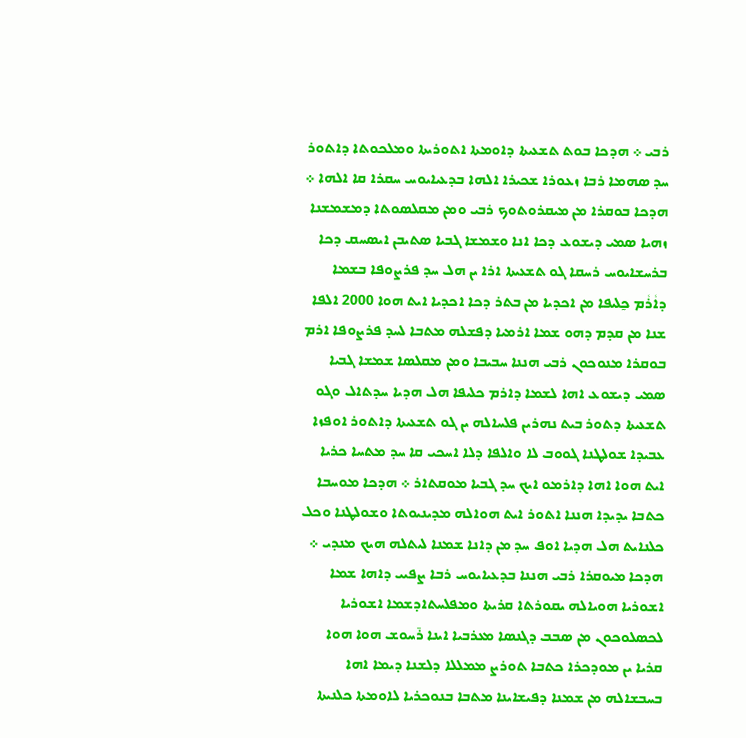ܪܒܝ ܀ ܗܕܟܐ ܒܘܬ ܬܫܥܝܬܐ ܕܐܘܡܬܐ ܐܬܘܪܝܬܐ ܘܡܠܟܘܬܐ ܕܐܬܘܪ ܚܕ ܤܗܡܐ ܪܒܐ ܙܥܘܪܐ ܫܟܝܪܐ ܐܠܗܐ ܒܕܥܝܐܝܘܚ ܚܩܪܐ ܩܐ ܐܠܗܐ ܀ ܗܕܟܐ ܒܘܩܪܐ ܡܢ ܡܝܩܪܘܬܘܟ ܪܒܝ ܘܡܢ ܡܩܠܤܘܬܐ ܕܡܫܡܫܢܐ ܙܗܝܐ ܤܡܝ ܕܝܫܘܥ ܕܟܐ ܐܢܐ ܘܫܡܫܐ ܓܒܝܐ ܤܬܝܒܢ ܐܝܤܚܩ ܕܟܐ ܒܪܚܫܐܝܘܚ ܪܚܩܐ ܓܘ ܬܫܥܝܬܐ ܐܪܐ ܝܢ ܗܠ ܚܕ ܦܪܨܘܦܐ ܒܫܡܐ ܕܐܵܪܵܡ ܟ̰ܠܝܦܐ ܡܢ ܐܟܕܝܐ ܡܢ ܒܬܪ ܕܟܐ ܐܟܕܝܐ ܐܝܬ ܗܘܐ 2000 ܐܠܦܐ ܫܢܐ ܡܢ ܩܕܡ ܕܗܘ ܫܡܐ ܐܪܡܝܐ ܕܦܫܠܗ ܡܬܒܐ ܠܚܕ ܦܪܨܘܦܐ ܐܪܡ ܒܘܩܪܐ ܡܢܘܟܘܢ ܪܒܝ ܗܢܢܐ ܚܒܝܒܐ ܘܡܢ ܡܩܠܣܐ ܫܡܫܐ ܓܒܝܐ ܤܡܝ ܕܝܫܘܥ ܐܗܐ ܠܫܡܐ ܕܐܪܡ ܟܠܝܦܐ ܗܠ ܗܕܝܐ ܚܕܬܐܠ ܘܓܘ ܬܫܥܝܬܐ ܕܬܘܪ ܒܝܬ ܢܗܪܝܢ ܦܠܚܐܠܗ ܝܢ ܓܘ ܬܫܥܝܬܐ ܕܐܬܘܪ ܐܘܦܙܐ ܥܒܝܕܐ ܫܘܠܛܢܐ ܓܘܘܒ ܠܐ ܘܐܠܦܐ ܕܠܐ ܐܚܟܝ ܩܐ ܚܕ ܡܬܚܐ ܟܪܝܐ ܐܝܬ ܗܘܐ ܐܗܐ ܕܐܪܡܘ ܐܝܟ ܚܕ ܓܒܝܐ ܡܘܩܬܐܪ ܀ ܗܕܟܐ ܡܘܚܒܐ ܟܬܒܐ ܝܕܝܕܐ ܗܢܢܐ ܐܬܘܪ ܐܝܬ ܗܘܐܠܗ ܡܕܝܢܝܘܬܐ ܘܫܘܠܛܢܐ ܘܟܠ ܟܠܢܐܝܬ ܗܠ ܗܕܝܐ ܐܘܦ ܚܕ ܡܢ ܕܐܢܐ ܫܡܢܐ ܠܝܬܠܗ ܗܝܟ ܡܢܕܝ ܀ ܗܕܟܐ ܡܝܘܩܪܐ ܪܒܝ ܗܢܢܐ ܒܕܥܝܐܝܘܚ ܪܒܐ ܨܦܝܝ ܕܐܗܐ ܫܡܐ ܐܫܘܪܝܐ ܗܘܝܐܠܗ ܝܩܘܪܬܐ ܩܪܝܬܐ ܘܡܦܠܚܬܐܕܫܡܐ ܐܫܘܪܝܐ ܠܟܤܠܘܟܘܢ ܡܢ ܤܒܒ ܕܓܢܤܐ ܡܥܪܒܝܐ ܐܝܢܐ ܪ̄ܚܘܫ ܗܘܐ ܗܘܐ ܩܪܝܐ ܝܢ ܡܘܕܟܪܐ ܟܬܒܐ ܬܘܪܨ ܡܡܠܠܐ ܕܠܫܢܐ ܕܝܡܐ ܐܗܐ  ܒܚܒܫܐܠܗ ܡܢ ܫܡܢܐ ܕܦܝܫܐܝܢܐ ܡܬܒܐ ܒܢܘܟܪܝܐ ܠܐܘܡܬܐ ܟܠܢܝܬܐ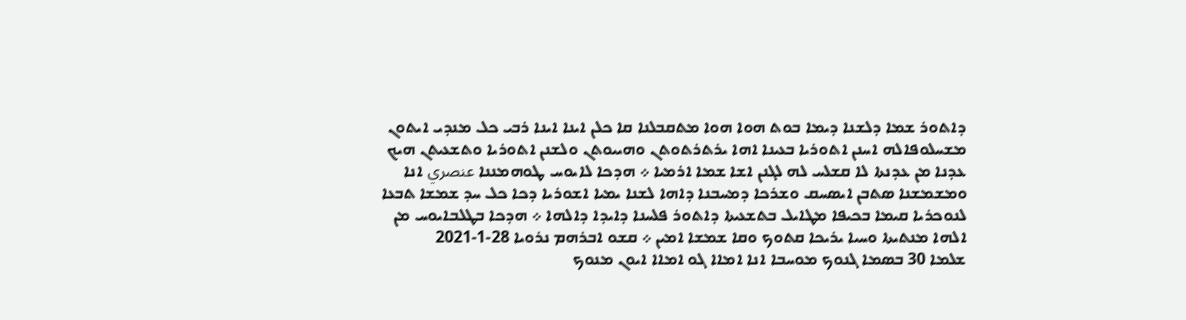ܕܐܬܘܪ ܫܡܐ ܕܠܫܢܐ ܕܝܡܐ ܒܘܬ ܗܘܐ ܗܘܐ ܡܬܩܒܠܢܐ ܩܐ ܟܠܢ ܐܝܢܐ ܐܝܢܐ ܪܒܝ ܟܠ ܡܢܕܝ ܐܝܬܘܢ ܡܫܚܠܘܦܐܠܗ ܐܚܢܢ ܐܬܘܪܝܐ ܒܥܝܢܐ ܐܗܐ ܝܪܬܪܬܘܬܢ ܘܗܝܝܘܬܢ ܘܠܫܢܢ ܐܬܘܪܝܐ ܘܬܫܥܝܬܢ ܗܝܟ ܥܕܢܐ ܡܢ ܥܕܢܬܐ ܠܐ ܩܫܠܚ ܠܗ ܠܓܢܢ ܐܫܐ ܫܡܐ ܐܪܡܝܐ ܀ ܗܕܟܐ ܠܐܝܘܚ ܛܘܗܡܢܢܐ عنصري ܐܢܐ ܘܡܫܡܫܢܐ ܣܬܒܢ ܐܝܤܚܩ ܘܫܪܟܐ ܕܡܚܒܢܐ ܕܐܗܐ ܠܫܢܐ ܝܡܝܐ ܐܫܘܪܝܐ ܕܟܐ ܟܠ ܚܕ ܫܡܫܐ ܬܒܥܐ ܠܢܘܟܪܝܐ ܩܝܡܐ ܒܟܝܦܐ ܡܛܐܝܠ ܒܬܫܥܝܬܐ ܕܐܬܘܪ ܦܠܚܢܐ ܕܐܝܕܐ ܕܐܠܗܐ ܀ ܗܕܟܐ ܒܛܠܒܐܝܘܚ ܡܢ ܐܠܗܐ ܡܢܬܝܬܐ ܘܚܝܐ ܝܪܝܟܐ ܩܬܘܟ ܘܩܐ ܫܡܫܐ ܐܡܝܢ ܀ ܩܫܘ ܐܒܪܗܡ ܢܪܘܝܐ 28-1-2021
ܫܠܡܐ 30 ܒܤܡܐ ܓܢܘܟ ܡܘܚܒܐ ܐܢܐ ܐܡܐܐ ܓܘ ܐܡܐܐ ܐܝܘܢ ܡܢܘܟ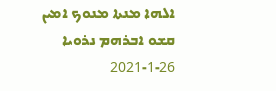ܐܠܗܐ ܡܢܬܐ ܡܢܘܟ ܐܡܝܢ ܩܫܘ ܐܒܪܗܡ ܢܪܘܝܐ 26-1-2021